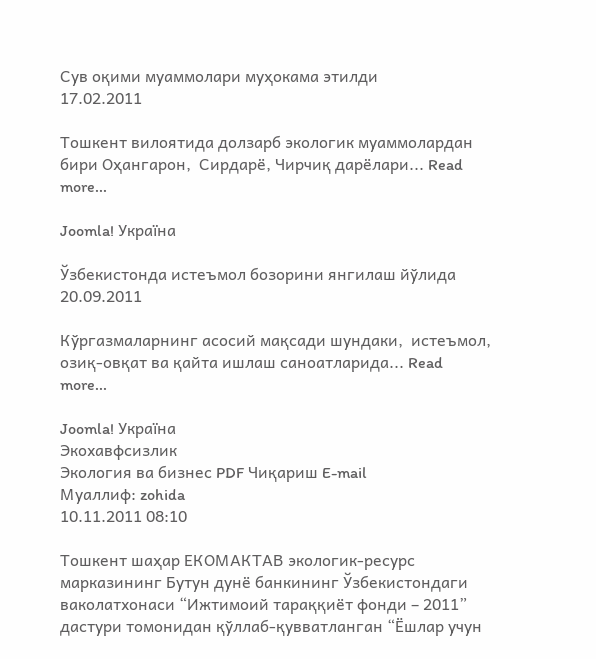Сув оқими муаммолари муҳокама этилди
17.02.2011

Тошкент вилоятида долзарб экологик муаммолардан бири Оҳангарон,  Сирдарё, Чирчиқ дарёлари... Read more...

Joomla! Україна

Ўзбекистонда истеъмол бозорини янгилаш йўлида
20.09.2011

Кўргазмаларнинг асосий мақсади шундаки,  истеъмол, озиқ-овқат ва қайта ишлаш саноатларида... Read more...

Joomla! Україна
Экохавфсизлик
Экология ва бизнес PDF Чиқариш E-mail
Муаллиф: zohida
10.11.2011 08:10

Тошкент шаҳар ЕКОМАКТАВ экологик-ресурс марказининг Бутун дунё банкининг Ўзбекистондаги ваколатхонаси “Ижтимоий тараққиёт фонди – 2011” дастури томонидан қўллаб-қувватланган “Ёшлар учун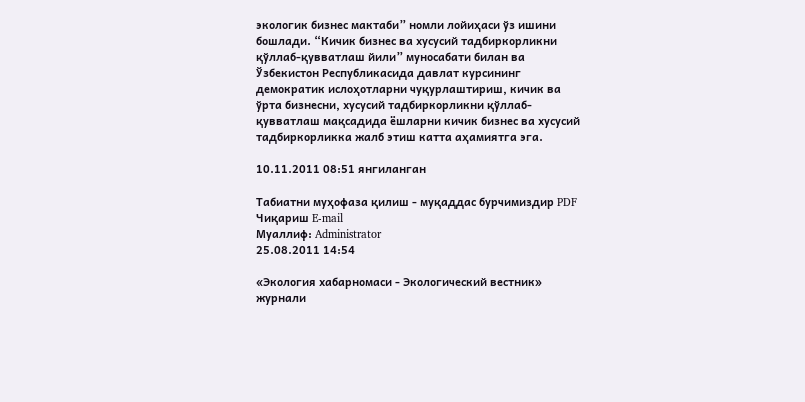экологик бизнес мактаби” номли лойиҳаси ўз ишини бошлади. “Кичик бизнес ва хусусий тадбиркорликни қўллаб-қувватлаш йили” муносабати билан ва Ўзбекистон Республикасида давлат курсининг демократик ислоҳотларни чуқурлаштириш, кичик ва ўрта бизнесни, хусусий тадбиркорликни қўллаб-қувватлаш мақсадида ёшларни кичик бизнес ва хусусий тадбиркорликка жалб этиш катта аҳамиятга эга.

10.11.2011 08:51 янгиланган

Табиатни муҳофаза қилиш - муқаддас бурчимиздир PDF Чиқариш E-mail
Муаллиф: Administrator
25.08.2011 14:54

«Экология хабарномаси - Экологический вестник» журнали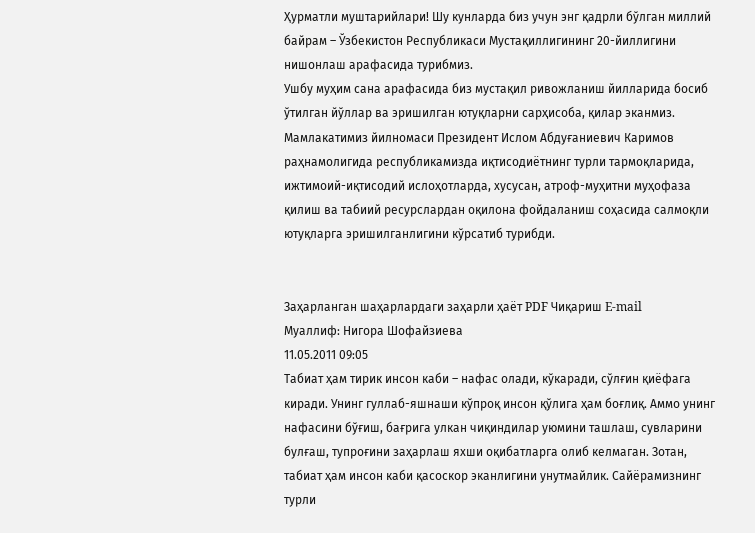Ҳурматли муштарийлари! Шу кунларда биз учун энг қадрли бўлган миллий байрам – Ўзбекистон Республикаси Мустақиллигининг 20-йиллигини нишонлаш арафасида турибмиз.
Ушбу муҳим сана арафасида биз мустақил ривожланиш йилларида босиб ўтилган йўллар ва эришилган ютуқларни сарҳисоба, қилар эканмиз. Мамлакатимиз йилномаси Президент Ислом Абдуғаниевич Каримов раҳнамолигида республикамизда иқтисодиётнинг турли тармоқларида, ижтимоий-иқтисодий ислоҳотларда, хусусан, атроф-муҳитни муҳофаза қилиш ва табиий ресурслардан оқилона фойдаланиш соҳасида салмоқли ютуқларга эришилганлигини кўрсатиб турибди.


Заҳарланган шаҳарлардаги заҳарли ҳаёт PDF Чиқариш E-mail
Муаллиф: Нигора Шофайзиева
11.05.2011 09:05
Табиат ҳам тирик инсон каби – нафас олади, кўкаради, сўлғин қиёфага киради. Унинг гуллаб-яшнаши кўпроқ инсон қўлига ҳам боғлиқ. Аммо унинг нафасини бўғиш, бағрига улкан чиқиндилар уюмини ташлаш, сувларини булғаш, тупроғини заҳарлаш яхши оқибатларга олиб келмаган. Зотан, табиат ҳам инсон каби қасоскор эканлигини унутмайлик. Сайёрамизнинг турли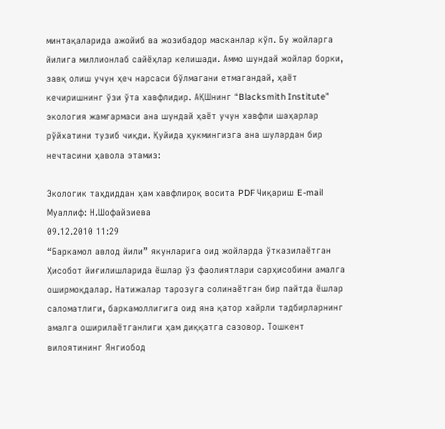минтақаларида ажойиб ва жозибадор масканлар кўп. Бу жойларга йилига миллионлаб сайёҳлар келишади. Аммо шундай жойлар борки, завқ олиш учун ҳеч нарсаси бўлмагани етмагандай, ҳаёт кечиришнинг ўзи ўта хавфлидир. АҚШнинг “Blacksmith Institute” экология жамғармаси ана шундай ҳаёт учун хавфли шаҳарлар рўйхатини тузиб чиқди. Қуйида ҳукмингизга ана шулардан бир нечтасини ҳавола этамиз:

Экологик таҳдиддан ҳам хавфлироқ восита PDF Чиқариш E-mail
Муаллиф: Н.Шофайзиева
09.12.2010 11:29
“Баркамол авлод йили” якунларига оид жойларда ўтказилаётган Ҳисобот йиғилишларида ёшлар ўз фаолиятлари сарҳисобини амалга оширмоқдалар. Натижалар тарозуга солинаётган бир пайтда ёшлар саломатлиги, баркамоллигига оид яна қатор хайрли тадбирларнинг амалга оширилаётганлиги ҳам диққатга сазовор. Тошкент вилоятининг Янгиобод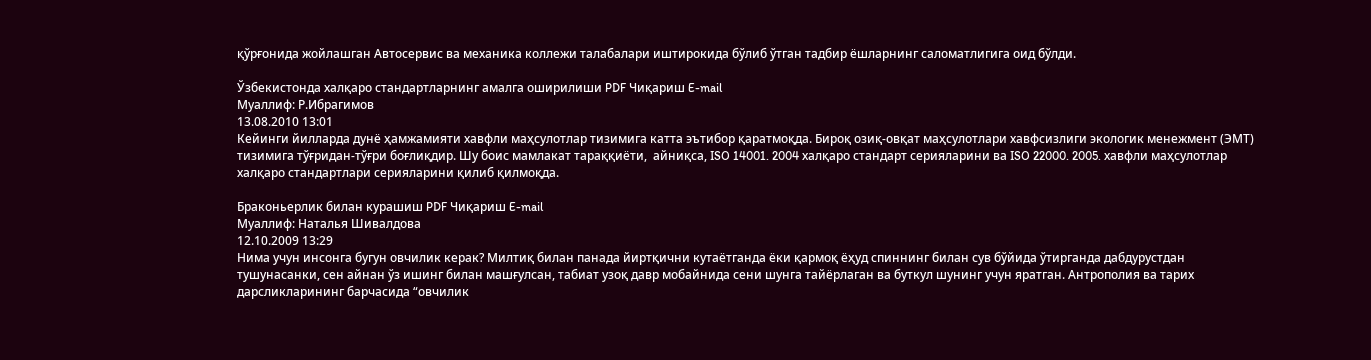қўрғонида жойлашган Автосервис ва механика коллежи талабалари иштирокида бўлиб ўтган тадбир ёшларнинг саломатлигига оид бўлди.

Ўзбекистонда халқаро стандартларнинг амалга оширилиши PDF Чиқариш E-mail
Муаллиф: Р.Ибрагимов
13.08.2010 13:01
Кейинги йилларда дунё ҳамжамияти хавфли маҳсулотлар тизимига катта эътибор қаратмоқда. Бироқ озиқ-овқат маҳсулотлари хавфсизлиги экологик менежмент (ЭМТ) тизимига тўғридан-тўғри боғлиқдир. Шу боис мамлакат тараққиёти,  айниқса, ISO 14001. 2004 халқаро стандарт серияларини ва ISO 22000. 2005. хавфли маҳсулотлар халқаро стандартлари серияларини қилиб қилмоқда.

Браконьерлик билан курашиш PDF Чиқариш E-mail
Муаллиф: Наталья Шивалдова
12.10.2009 13:29
Нима учун инсонга бугун овчилик керак? Милтиқ билан панада йиртқични кутаётганда ёки қармоқ ёҳуд спиннинг билан сув бўйида ўтирганда дабдурустдан тушунасанки, сен айнан ўз ишинг билан машғулсан, табиат узоқ давр мобайнида сени шунга тайёрлаган ва буткул шунинг учун яратган. Антрополия ва тарих дарсликларининг барчасида “овчилик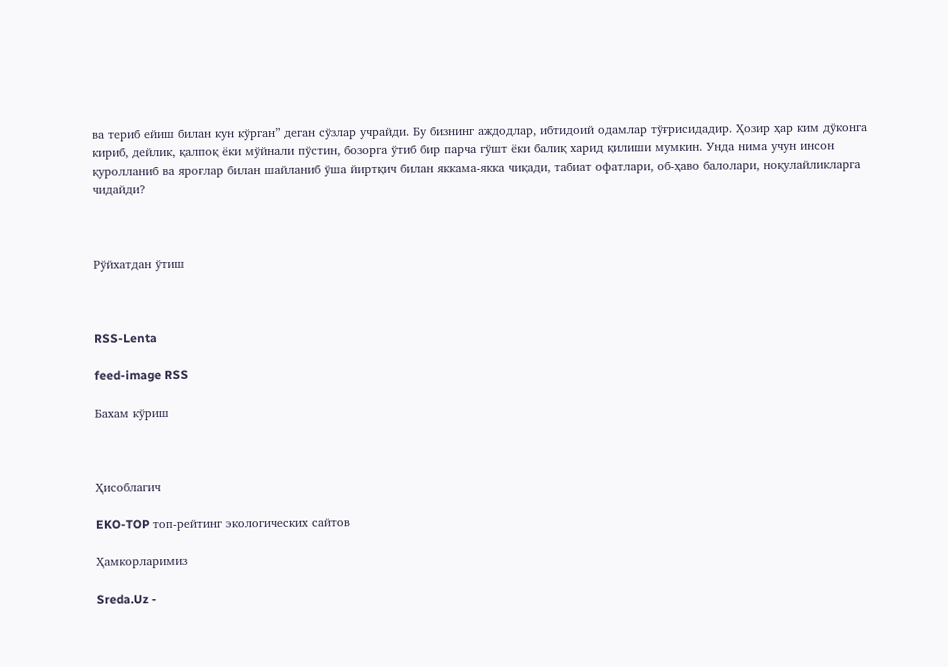ва териб ейиш билан кун кўрган” деган сўзлар учрайди. Бу бизнинг аждодлар, ибтидоий одамлар тўғрисидадир. Ҳозир ҳар ким дўконга кириб, дейлик, қалпоқ ёки мўйнали пўстин, бозорга ўтиб бир парча гўшт ёки балиқ харид қилиши мумкин. Унда нима учун инсон қуролланиб ва яроғлар билан шайланиб ўша йиртқич билан яккама-якка чиқади, табиат офатлари, об-ҳаво балолари, ноқулайликларга чидайди?



Рўйхатдан ўтиш



RSS-Lenta

feed-image RSS

Бахам кўриш



Ҳисоблагич

EKO-TOP топ-рейтинг экологических сайтов

Ҳамкорларимиз

Sreda.Uz -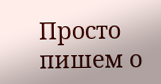Просто пишем о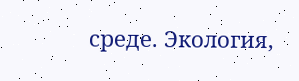среде. Экология,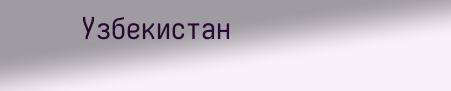Узбекистан